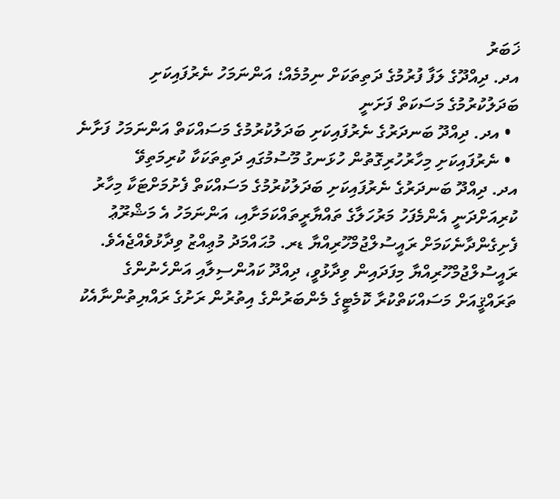ޚަބަރު
އދ. ދިއްދޫގެ ލަފާ ފުރުމުގެ ދަތިތަކަށް ނިމުމެއް؛ އަންނަމަހު ނެރުފައިކަށި ބަދަލުކުރުމުގެ މަސަކަތް ފަށަނީ
  • އދ. ދިއްދޫ ބަނދަރުގެ ނެރުފައިކަށި ބަދަލުކުރުމުގެ މަސައްކަތް އަންނަމަހު ފަށާނެ
  • ނެރުފައިކަށި މިހާރުހުރިގޮތުން ހުޅަނގު މޫސުމުގައި ދަތިތަކަކާ ކުރިމަތިވޭ
އދ. ދިއްދޫ ބަނދަރުގެ ނެރުފައިކަށި ބަދަލުކުރުމުގެ މަސައްކަތް ފެށުމަށްޓަކާ މިހާރު ކުރިއަށްދަނީ އެންމެފަހު މަރުހަލާގެ ތައްޔާރީތައްކަމަށާއި، އަންނަމަހު އެ މަޝްރޫޢު ފެށިގެންދާނެކަމަށް ރައީސުލްޖުމްހޫރިއްޔާ ޑރ. މުޙައްމަދު މުޢިއްޒު ވިދާޅުވެއްޖެއެވެ.
ރައީސުލްޖުމްހޫރިއްޔާ މިފަދައިން ވިދާޅުވީ، ދިއްދޫ ކައުންސިލާއި އަންހެނުންގެ ތަރައްޤީއަށް މަސައްކަތްކުރާ ކޮމެޓީގެ މެންބަރުންގެ އިތުރުން ރަށުގެ ރައްޔިތުންނާއެކު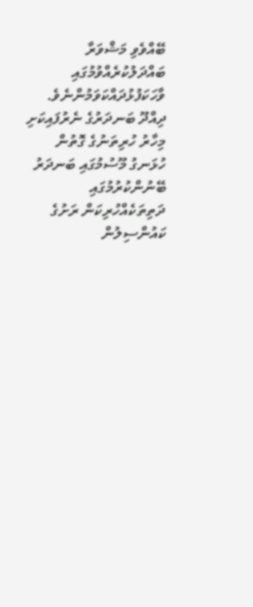ބޭއްވެވި މަޝްވަރާ ބައްދަލުކުރެއްވުމުގައި ވާހަކަފުޅުދައްކަވަމުންނެވެ.
ދިއްދޫ ބަނދަރުގެ ނެރުފައިކަށި މިހާރު ހުރިތަނުގެ ގޮތުން ހުޅަނގު މޫސުމުގައި ބަނދަރު ބޭނުންކުރުމުގައި ދަތިތަކެއްހުރިކަން ރަށުގެ ކައުންސިލުން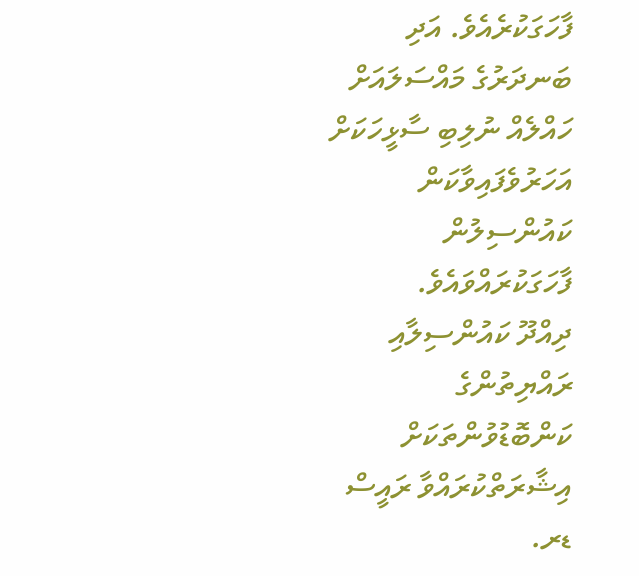ފާހަގަކުރެއެވެ. އަދި ބަނދަރުގެ މައްސަލައަށް ހައްލެއް ނުލިބި ސާޅީހަކަށް އަހަރުވެފައިވާކަން ކައުންސިލުން ފާހަގަކުރައްވައެވެ.
ދިއްދޫ ކައުންސިލާއި ރައްޔިތުންގެ ކަންބޮޑުވުންތަކަށް އިޝާރަތްކުރައްވާ ރައީސް ޑރ.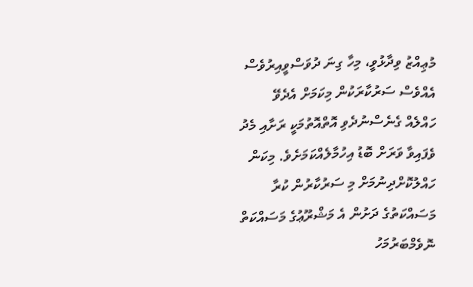މުޢިއްޒު ވިދާޅުވީ، މިހާ ގިނަ ދުވަސްވީއިރުވެސް އެއްވެސް ސަރުކާރަކުން މިކަމަށް އެދެވޭ ހައްލެއް ގެނެސްނުދެވި އޮތްއޮތުމަކީ ރަށާއި މެދު ވެފައިވާ ވަރަށް ބޮޑު އިހުމާލެއްކަމަށެވެ. މިކަން ހައްލުކޮށްދިނުމަށް މި ސަރުކާރުން ކުރާ މަސައްކަތުގެ ދަށުން އެ މަޝްރޫޢުގެ މަސައްކަތް ނޮވެމްބަރުމަހު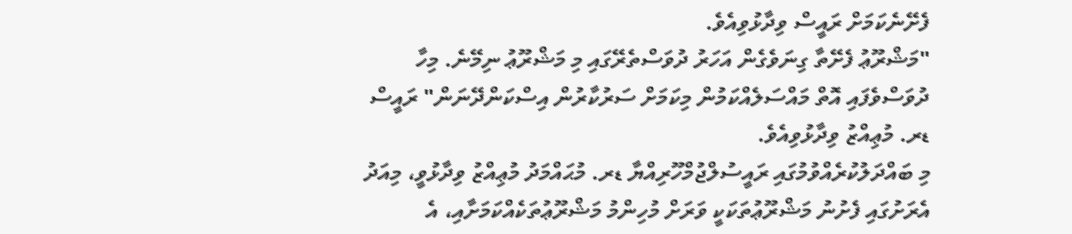ފެށޭނެކަމަށް ރައީސް ވިދާޅުވިއެވެ.
"މަޝްރޫޢު ފެށޭތާ ގިނަވެގެން އަހަރު ދުވަސްތެރޭގައި މި މަޝްރޫޢު ނިމޭނެ. މިހާ ދުވަސްވެފައި އޮތް މައްސަލެއްކަމުން މިކަމަށް ސަރުކާރުން އިސްކަންދޭނަން" ރައީސް ޑރ. މުޢިއްޒު ވިދާޅުވިއެވެ.
މި ބައްދަލުކުރެއްވުމުގައި ރައީސުލްޖުމްހޫރިއްޔާ ޑރ. މުޙައްމަދު މުޢިއްޒު ވިދާޅުވީ، މިއަދު އެރަށުގައި ފެށުނު މަޝްރޫޢުތަކަކީ ވަރަށް މުހިންމު މަޝްރޫޢުތަކެއްކަމަށާއި، އެ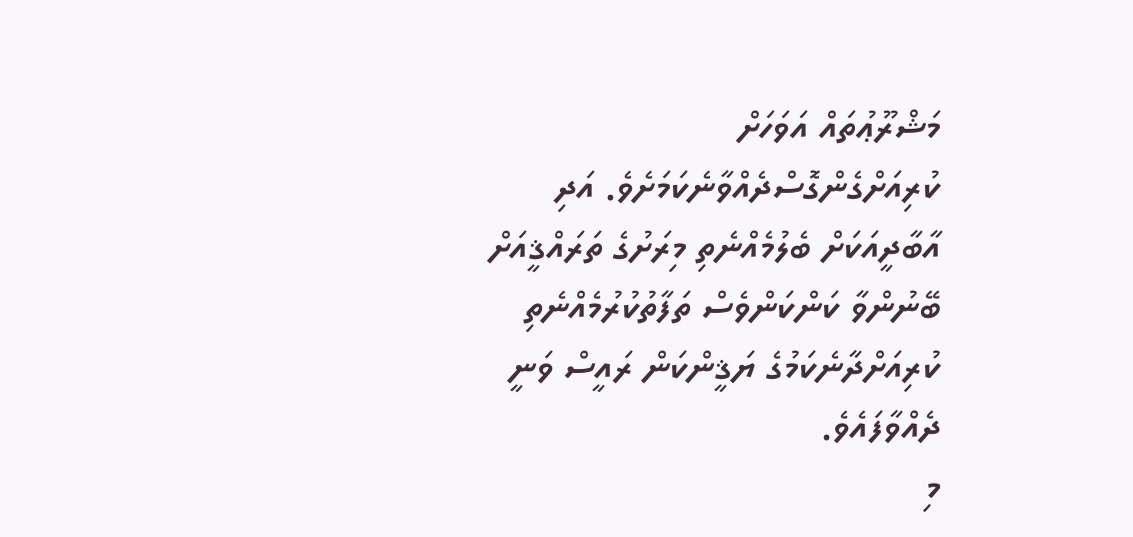މަޝްރޫޢުތައް އަވަހަށް ކުރިއަށްގެންގޮސްދެއްވާނެކަމަށެވެ. އަދި އާބާދީއަކަށް ބެލުމެއްނެތި މިރަށުގެ ތަރައްޤީއަށް ބޭނުންވާ ކަންކަންވެސް ތަފާތުކުރުމެއްނެތި ކުރިއަށްދާނެކަމުގެ ޔަޤީންކަން ރައީސް ވަނީ ދެއްވާފައެވެ.
މި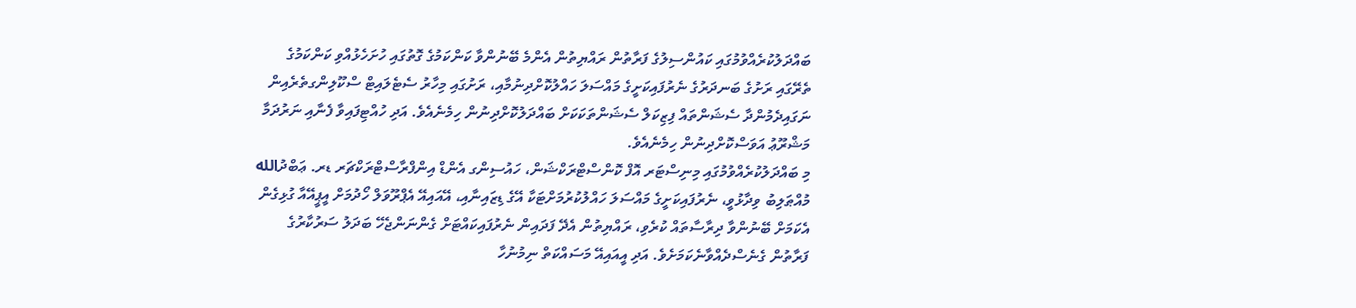ބައްދަލުކުރެއްވުމުގައި ކައުންސިލުގެ ފަރާތުން ރައްޔިތުން އެންމެ ބޭނުންވާ ކަންކަމުގެ ގޮތުގައި ހުށަހެޅުއްވި ކަންކަމުގެ ތެރޭގައި ރަށުގެ ބަނދަރުގެ ނެރުފައިކަށީގެ މައްސަލަ ހައްލުކޮށްދިނުމާއި، ރަށުގައި މިހާރު ސެޓެލައިޓް ސްކޫލިންގތެރެއިން ނަގައިދެމުންދާ ސެޝަންތައް ފިޒިކަލް ސެޝަންތަކަކަށް ބައްދަލުކޮށްދިނުން ހިމެނެއެވެ. އަދި ހުއްޓިފައިވާ ފެނާއި ނަރުދަމާ މަޝްރޫޢު އަވަސްކޮށްދިނުން ހިމެނެއެވެ.
މި ބައްދަލުކުރެއްވުމުގައި މިނިސްޓަރ އޮފް ކޮންސްޓްރަކްޝަން، ހައުސިންގ އެންޑް އިންފްރާސްޓްރަކްޗަރ ޑރ. ޢަބްދުالله މުއްޠަލިބު ވިދާޅުވީ، ނެރުފައިކަށީގެ މައްސަލަ ހައްލުކުރުމަށްޓަކާ އޭގެ ޑިޒައިނާއި، އޭއައިއޭ އެޕްރޫވަލް ހޯދުމަށް އީޕީއޭއާ ގުޅިގެން އެކަމަށް ބޭނުންވާ ދިރާސާތައް ކުރެވި، ރައްޔިތުން އެދޭ ފަދައިން ނެރުފައިކައްޓަށް ގެންނަންޖެހޭ ބަދަލު ސަރުކާރުގެ ފަރާތުން ގެނެސްދެއްވާނެކަމަށެވެ. އަދި އީއައިއޭ މަސައްކަތް ނިމުނުހާ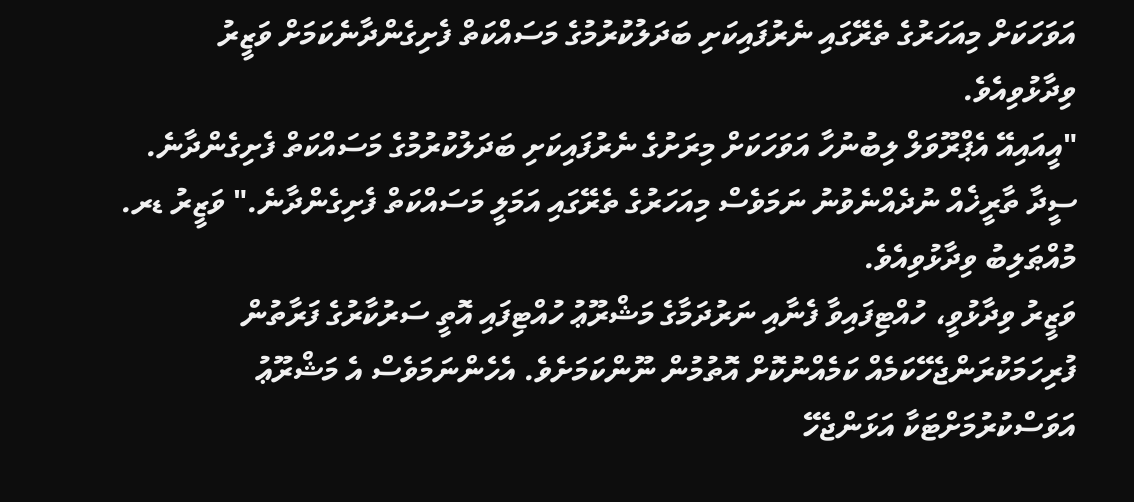އަވަހަކަށް މިއަހަރުގެ ތެރޭގައި ނެރުފައިކަށި ބަދަލުކުރުމުގެ މަސައްކަތް ފެށިގެންދާނެކަމަށް ވަޒީރު ވިދާޅުވިއެވެ.
"އީއައިއޭ އެޕްރޫވަލް ލިބުނުހާ އަވަހަކަށް މިރަށުގެ ނެރުފައިކަށި ބަދަލުކުރުމުގެ މަސައްކަތް ފެށިގެންދާނެ. ސީދާ ތާރީޚެއް ނުދެއްނެވުނު ނަމަވެސް މިއަހަރުގެ ތެރޭގައި އަމަލީ މަސައްކަތް ފެށިގެންދާނެ." ވަޒީރު ޑރ. މުއްޠަލިބު ވިދާޅުވިއެވެ.
ވަޒީރު ވިދާޅުވީ، ހުއްޓިފައިވާ ފެނާއި ނަރުދަމާގެ މަޝްރޫޢު ހުއްޓިފައި އޮތީ ސަރުކާރުގެ ފަރާތުން ފުރިހަމަކުރަންޖެހޭކަމެއް ކަމެއްނުކޮށް އޮތުމުން ނޫންކަމަށެވެ. އެހެންނަމަވެސް އެ މަޝްރޫޢު އަވަސްކުރުމަށްޓަކާ އަޅަންޖެހޭ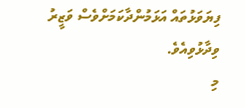ފިޔަވަޅުތައް އަޅަމުންދާކަމަށްވެސް ވަޒީރު ވިދާޅުވިއެވެ.
މި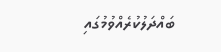ބައްދަލުކުރެއްވުމުގައި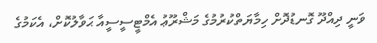ވަނީ ދިއްދޫ ގޮނޑުދޮށް ހިމާޔަތްކުރުމުގެ މަޝްރޫޢު އެމްޓީސީސީއާ ޙަވާލުކޮށް، އެކަމުގެ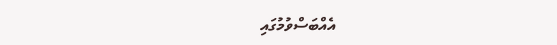އެއްބަސްވުމުގައި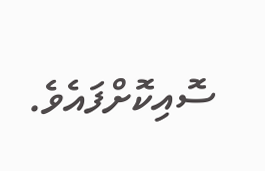ސޮއިކޮށްފައެވެ.